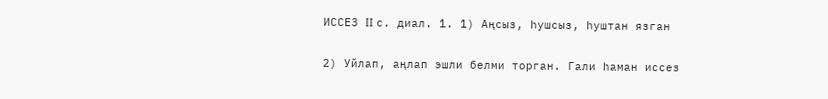ИССЕЗ II с. диал. 1. 1) Аңсыз, һушсыз, һуштан язган

2) Уйлап, аңлап эшли белми торган. Гали һаман иссез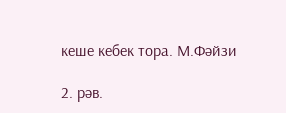кеше кебек тора. М.Фәйзи

2. рәв.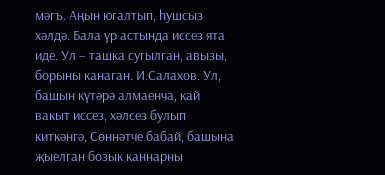мәгъ. Аңын югалтып, һушсыз хәлдә. Бала үр астында иссез ята иде. Ул – ташка сугылган, авызы, борыны канаган. И.Салахов. Ул, башын күтәрә алмаенча, кай вакыт иссез, хәлсез булып киткәнгә, Сөннәтче бабай, башына җыелган бозык каннарны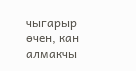чыгарыр өчен, кан алмакчы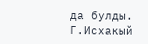да булды. Г.Исхакый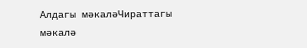Алдагы мәкаләЧираттагы мәкалә